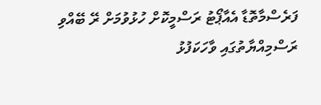ފަރެސްމާތޮޑާ އެއާޕޯޓު ރަސްމީކޮށް ހުޅުވުމަށް ރޭ ބޭއްވި ރަސްމިއްޔާތުގައި ވާހަކަފުޅު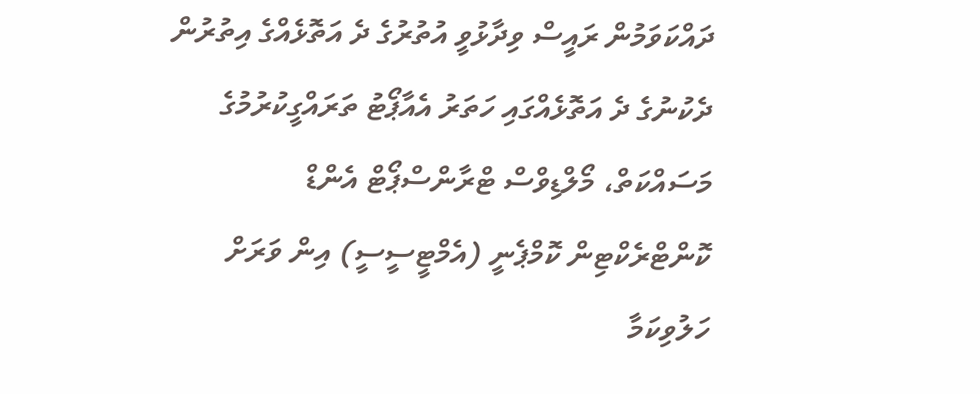ދައްކަވަމުން ރައީސް ވިދާޅުވީ އުތުރުގެ ދެ އަތޮޅެއްގެ އިތުރުން ދެކުނުގެ ދެ އަތޮޅެއްގައި ހަތަރު އެއާޕޯޓު ތަރައްގީކުރުމުގެ މަސައްކަތް، މޯލްޑިވްސް ޓްރާންސްޕޯޓް އެންޑް ކޮންޓްރެކްޓިން ކޮމްޕެނީ (އެމްޓީސީސީ) އިން ވަރަށް ހަލުވިކަމާ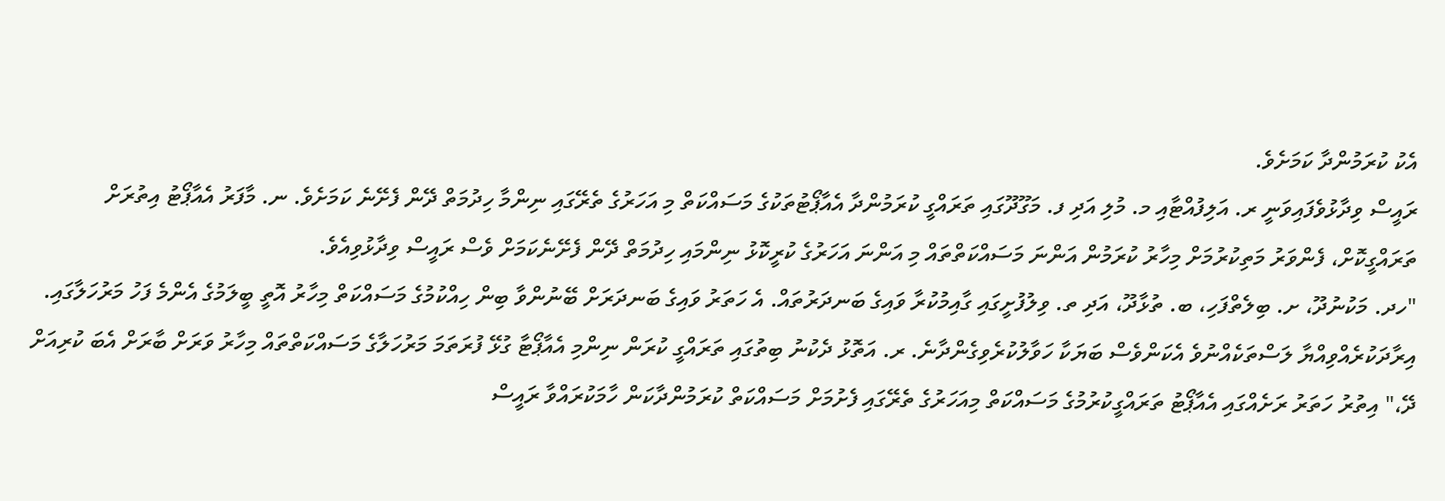އެކު ކުރަމުންދާ ކަމަށެވެ.
ރައީސް ވިދާޅުވެފައިވަނީ ރ. އަލިފުއްޓާއި މ. މުލި އަދި ފ. މަގޫދޫގައި ތަރައްގީ ކުރަމުންދާ އެއާޕޯޓުތަކުގެ މަސައްކަތް މި އަހަރުގެ ތެރޭގައި ނިންމާ ހިދުމަތް ދޭން ފެށޭނެ ކަމަށެވެ. ނ. މާފަރު އެއާޕޯޓު އިތުރަށް ތަރައްގީކޮށް، ފެންވަރު މަތިކުރުމަށް މިހާރު ކުރަމުން އަންނަ މަސައްކަތްތައް މި އަންނަ އަހަރުގެ ކުރީކޮޅު ނިންމައި ހިދުމަތް ދޭން ފެށޭނެކަމަށް ވެސް ރައީސް ވިދާޅުވިއެވެ.
"ހދ. މަކުނުދޫ، ށ. ބިލެތްފަހި، ބ. ތުޅާދޫ، އަދި ތ. ވިލުފުށީގައި ގާއިމުކުރާ ވައިގެ ބަނދަރުތައް. އެ ހަތަރު ވައިގެ ބަނދަރަށް ބޭނުންވާ ބިން ހިއްކުމުގެ މަސައްކަތް މިހާރު އޮތީ ބީލަމުގެ އެންމެ ފަހު މަރުހަލާގައި. އިރާދަކުރެއްވިއްޔާ ލަސްތަކެއްނުވެ އެކަންވެސް ބަޔަކާ ހަވާލުކުރެވިގެންދާނެ. ރ. އަތޮޅު ދެކުނު ބިތުގައި ތަރައްގީ ކުރަން ނިންމި އެއާޕޯޓާ ގުޅޭ ފުރަތަމަ މަރުހަލާގެ މަސައްކަތްތައް މިހާރު ވަރަށް ބާރަށް އެބަ ކުރިއަށް ދޭ،" އިތުރު ހަތަރު ރަށެއްގައި އެއާޕޯޓު ތަރައްގީކުރުމުގެ މަސައްކަތް މިއަހަރުގެ ތެރޭގައި ފެށުމަށް މަސައްކަތް ކުރަމުންދާކަން ހާމަކުރައްވާ ރައީސް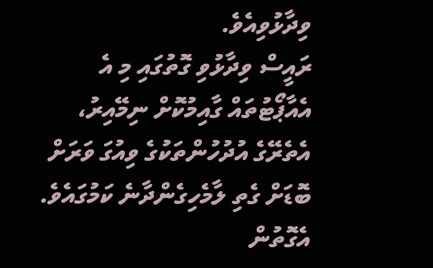ވިދާޅުވިއެވެ.
ރައީސް ވިދާޅުވި ގޮތުގައި މި އެ އެއާޕޯޓުތައް ގާއިމުކޮށް ނިމޭއިރު، އެތެރޭގެ އުދުހުންތަކުގެ ވިއުގަ ވަރަށް ބޮޑަށް ގެތި ލާމެހިގެންދާނެ ކަމުގައެވެ. އެގޮތުން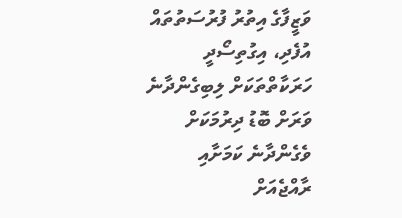ވަޒީފާގެ އިތުރު ފުރުސަތުތައް އުފެދި، އިގުތިސޯދީ ހަރަކާތްތަކަށް ލިބިގެންދާނެ ވަރަށް ބޮޑު ދިރުމަކަށް ވެގެންދާނެ ކަމަށާއި ރާއްޖެއަށް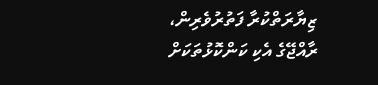ޒިޔާރަތްކުރާ ފަތުރުވެރިން، ރާއްޖޭގެ އެކި ކަންކޮޅުތަކަށް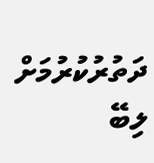ދަތުރުކުރުމަށް ލިބޭ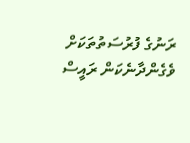ރަނުގެ ފުރުސަތުތަކަށް ވެގެންދާނެކަން ރައީސް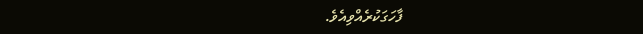ފާހަގަކުރެއްވިއެވެ.